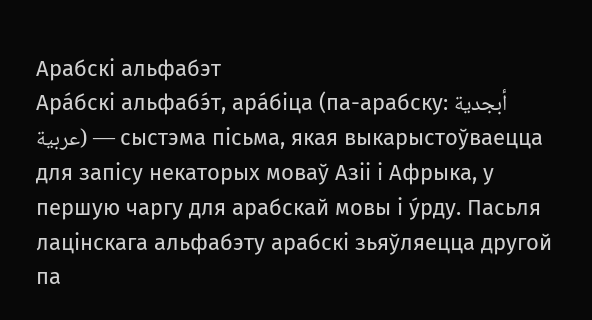Арабскі альфабэт
Ара́бскі альфабэ́т, ара́біца (па-арабску: أبجدية عربية) — сыстэма пісьма, якая выкарыстоўваецца для запісу некаторых моваў Азіі і Афрыка, у першую чаргу для арабскай мовы і у́рду. Пасьля лацінскага альфабэту арабскі зьяўляецца другой па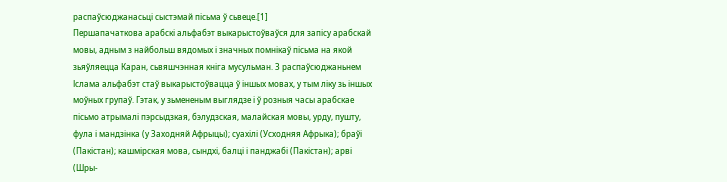распаўсюджанасьці сыстэмай пісьма ў сьвеце.[1]
Першапачаткова арабскі альфабэт выкарыстоўваўся для запісу арабскай мовы, адным з найбольш вядомых і значных помнікаў пісьма на якой зьяўляецца Каран, сьвяшчэнная кніга мусульман. З распаўсюджаньнем Іслама альфабэт стаў выкарыстоўвацца ў іншых мовах, у тым ліку зь іншых моўных групаў. Гэтак, у зьмененым выглядзе і ў розныя часы арабскае пісьмо атрымалі пэрсыдзкая, бэлудзская, малайская мовы, урду, пушту, фула і мандзінка (у Заходняй Афрыцы); суахілі (Усходняя Афрыка); браўі (Пакістан); кашмірская мова, сындхі, балці і панджабі (Пакістан); арві (Шры-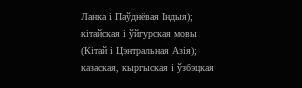Ланка і Паўднёвая Індыя); кітайская і ўйгурская мовы (Кітай і Цэнтральная Азія); казаская, кыргыская і ўзбэцкая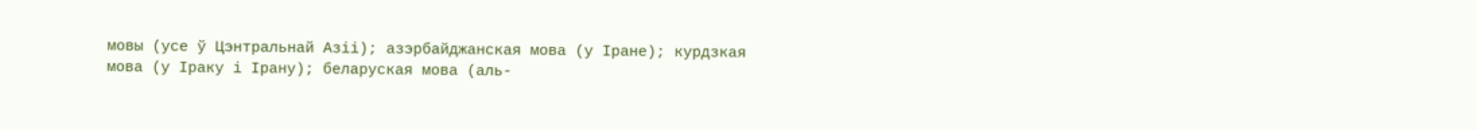мовы (усе ў Цэнтральнай Азіі); азэрбайджанская мова (у Іране); курдзкая мова (у Іраку і Ірану); беларуская мова (аль-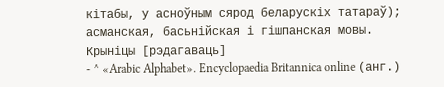кітабы, у асноўным сярод беларускіх татараў); асманская, басьнійская і гішпанская мовы.
Крыніцы [рэдагаваць]
- ^ «Arabic Alphabet». Encyclopaedia Britannica online (анг.)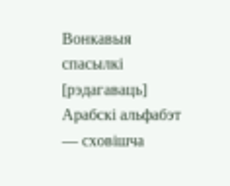Вонкавыя спасылкі [рэдагаваць]
Арабскі альфабэт — сховішча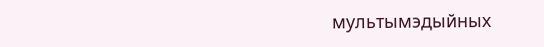мультымэдыйных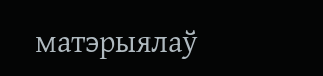матэрыялаў